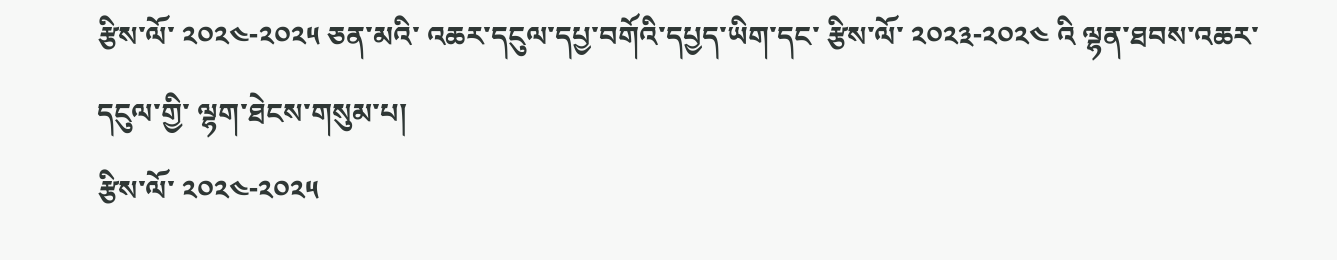རྩིས་ལོ་ ༢༠༢༤-༢༠༢༥ ཅན་མའི་ འཆར་དངུལ་དཔྱ་བགོའི་དཔྱད་ཡིག་དང་ རྩིས་ལོ་ ༢༠༢༣-༢༠༢༤ འི ལྷན་ཐབས་འཆར་དངུལ་གྱི་ ལྷག་ཐེངས་གསུམ་པ།
རྩིས་ལོ་ ༢༠༢༤-༢༠༢༥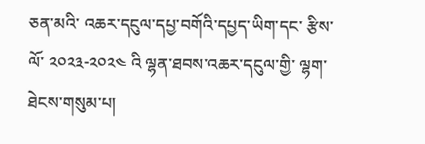ཅན་མའི་ འཆར་དངུལ་དཔྱ་བགོའི་དཔྱད་ཡིག་དང་ རྩིས་ལོ་ ༢༠༢༣-༢༠༢༤ འི ལྷན་ཐབས་འཆར་དངུལ་གྱི་ ལྷག་ཐེངས་གསུམ་པ།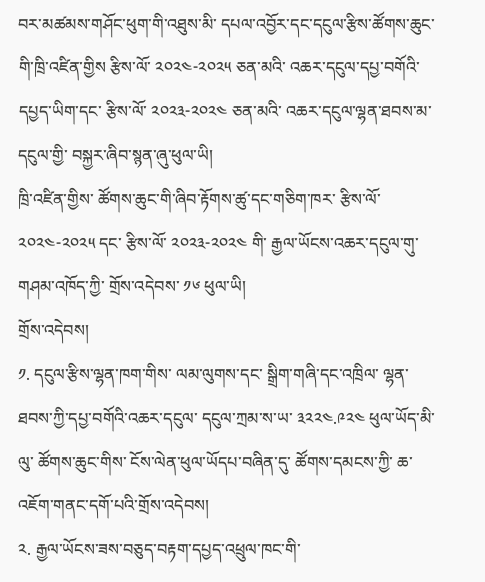བར་མཚམས་གཤོང་ཕུག་གི་འཐུས་མི་ དཔལ་འབྱོར་དང་དངུལ་རྩིས་ཚོགས་ཆུང་གི་ཁྲི་འཛིན་གྱིས རྩིས་ལོ་ ༢༠༢༤-༢༠༢༥ ཅན་མའི་ འཆར་དངུལ་དཔྱ་བགོའི་དཔྱད་ཡིག་དང་ རྩིས་ལོ་ ༢༠༢༣-༢༠༢༤ ཅན་མའི་ འཆར་དངུལ་ལྷན་ཐབས་མ་དངུལ་གྱི་ བསྐྱར་ཞིབ་སྙན་ཞུ་ཕུལ་ཡི།
ཁྲི་འཛིན་གྱིས་ ཚོགས་ཆུང་གི་ཞིབ་རྟོགས་ཚུ་དང་གཅིག་ཁར་ རྩིས་ལོ་ ༢༠༢༤-༢༠༢༥ དང་ རྩིས་ལོ་ ༢༠༢༣-༢༠༢༤ གི་ རྒྱལ་ཡོངས་འཆར་དངུལ་གུ་ གཤམ་འཁོད་ཀྱི་ གྲོས་འདེབས་ ༡༦ ཕུལ་ཡི།
གྲོས་འདེབས།
༡. དངུལ་རྩིས་ལྷན་ཁག་གིས་ ལམ་ལུགས་དང་ སྒྲིག་གཞི་དང་འཁྲིལ་ ལྷན་ཐབས་ཀྱི་དཔྱ་བགོའི་འཆར་དངུལ་ དངུལ་ཀྲམ་ས་ཡ་ ༣༢༢༤.༩༢༤ ཕུལ་ཡོད་མི་ལུ་ ཚོགས་ཆུང་གིས་ ངོས་ལེན་ཕུལ་ཡོདཔ་བཞིན་དུ་ ཚོགས་དམངས་ཀྱི་ ཆ་འཇོག་གནང་དགོ་པའི་གྲོས་འདེབས།
༢. རྒྱལ་ཡོངས་ཟས་བཅུད་བརྟག་དཔྱད་འཕྲུལ་ཁང་གི་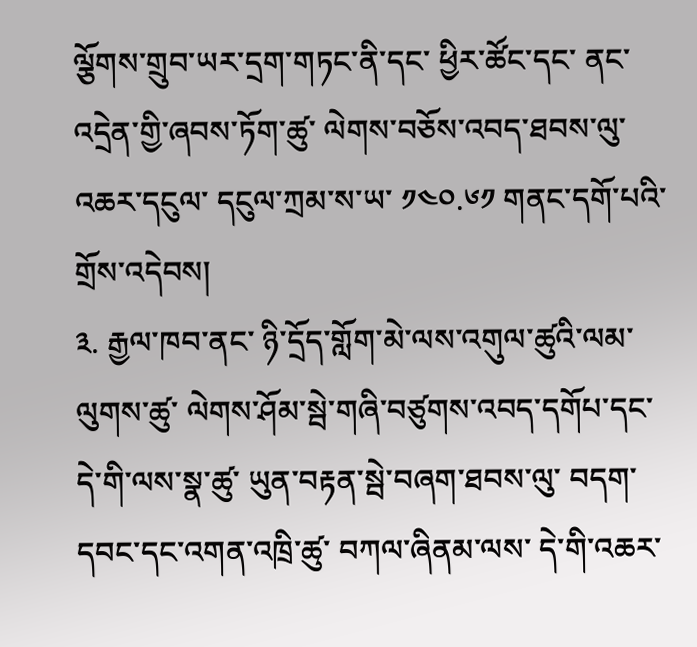ལྕོགས་གྲུབ་ཡར་དྲག་གཏང་ནི་དང་ ཕྱིར་ཚོང་དང་ ནང་འདྲེན་གྱི་ཞབས་ཏོག་ཚུ་ ལེགས་བཅོས་འབད་ཐབས་ལུ་ འཆར་དངུལ་ དངུལ་ཀྲམ་ས་ཡ་ ༡༤༠.༦༡ གནང་དགོ་པའི་གྲོས་འདེབས།
༣. རྒྱལ་ཁབ་ནང་ ཉི་དྲོད་གློག་མེ་ལས་འགུལ་ཚུའི་ལམ་ལུགས་ཚུ་ ལེགས་ཤོམ་སྦེ་གཞི་བཙུགས་འབད་དགོཔ་དང་ དེ་གི་ལས་སྣ་ཚུ་ ཡུན་བརྟན་སྦེ་བཞག་ཐབས་ལུ་ བདག་དབང་དང་འགན་འཁྲི་ཚུ་ བཀལ་ཞིནམ་ལས་ དེ་གི་འཆར་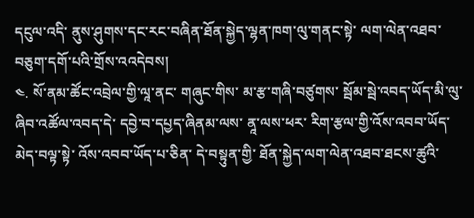དངུལ་འདི་ ནུས་ཤུགས་དང་རང་བཞིན་ཐོན་སྐྱེད་ལྷན་ཁག་ལུ་གནང་སྟེ་ ལག་ལེན་འཐབ་བཅུག་དགོ་པའི་གྲོས་འའདེབས།
༤. སོ་ནམ་ཚོང་འབྲེལ་གྱི་ལཱ་ནང་ གཞུང་གིས་ མ་རྩ་གཞི་བཙུགས་ སྦོམ་སྦེ་འབད་ཡོད་མི་ལུ་ ཞིབ་འཚོལ་འབད་དེ་ དབྱེ་བ་དཔྱད་ཞིནམ་ལས་ ནཱ་ལས་ཕར་ རིག་རྩལ་གྱི་འོས་འབབ་ཡོད་མེད་བལྟ་སྟེ་ འོས་འབབ་ཡོད་པ་ཅིན་ དེ་བསྟུན་གྱི་ ཐོན་སྐྱེད་ལག་ལེན་འཐབ་ཐངས་ཚུའི་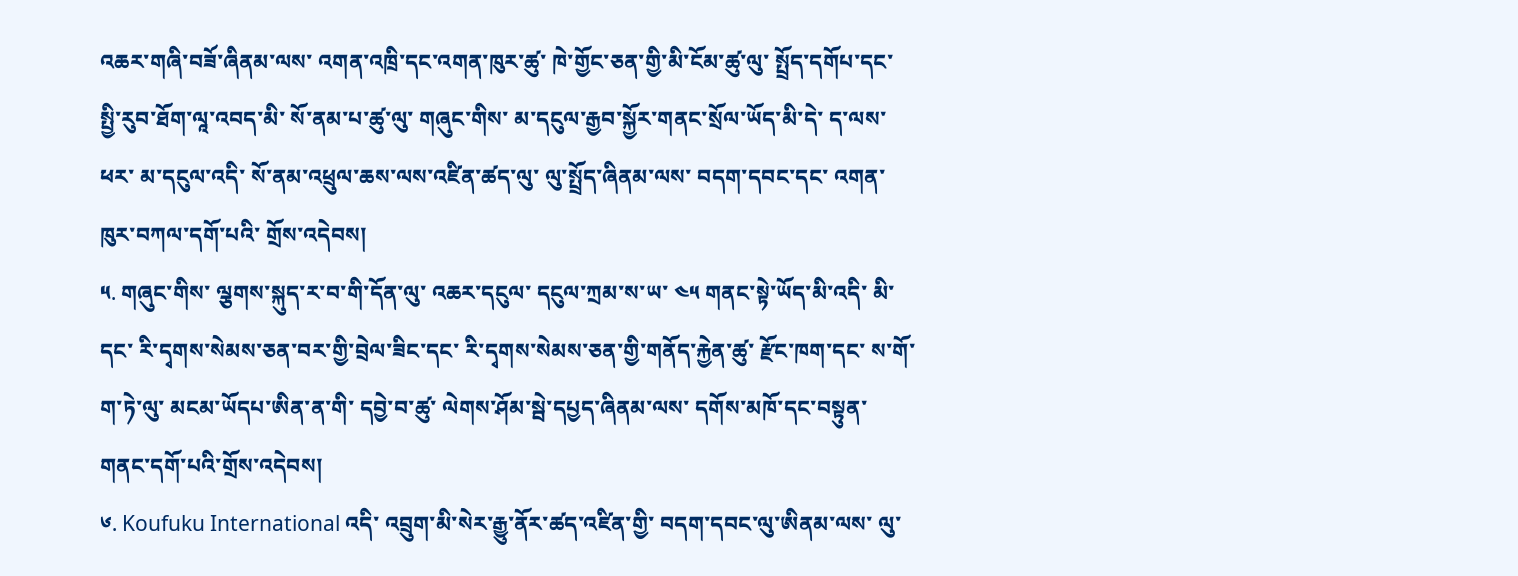འཆར་གཞི་བཟོ་ཞིནམ་ལས་ འགན་འཁྲི་དང་འགན་ཁུར་ཚུ་ ཁེ་གྱོང་ཅན་གྱི་མི་ངོམ་ཚུ་ལུ་ སྤྲོད་དགོཔ་དང་ སྤྱི་རུབ་ཐོག་ལཱ་འབད་མི་ སོ་ནམ་པ་ཚུ་ལུ་ གཞུང་གིས་ མ་དངུལ་རྒྱབ་སྐྱོར་གནང་སྲོལ་ཡོད་མི་དེ་ ད་ལས་ཕར་ མ་དངུལ་འདི་ སོ་ནམ་འཕྲུལ་ཆས་ལས་འཛིན་ཚད་ལུ་ ལུ་སྤྲོད་ཞིནམ་ལས་ བདག་དབང་དང་ འགན་ཁུར་བཀལ་དགོ་པའི་ གྲོས་འདེབས།
༥. གཞུང་གིས་ ལྕགས་སྐུད་ར་བ་གི་དོན་ལུ་ འཆར་དངུལ་ དངུལ་ཀྲམ་ས་ཡ་ ༤༥ གནང་སྟེ་ཡོད་མི་འདི་ མི་དང་ རི་དྭགས་སེམས་ཅན་བར་གྱི་བྲེལ་ཟིང་དང་ རི་དྭགས་སེམས་ཅན་གྱི་གནོད་རྐྱེན་ཚུ་ རྫོང་ཁག་དང་ ས་གོ་ག་ཏེ་ལུ་ མངམ་ཡོདཔ་ཨིན་ན་གི་ དབྱེ་བ་ཚུ་ ལེགས་ཤོམ་སྦེ་དཔྱད་ཞིནམ་ལས་ དགོས་མཁོ་དང་བསྟུན་ གནང་དགོ་པའི་གྲོས་འདེབས།
༦. Koufuku International འདི་ འབྲུག་མི་སེར་རྒྱུ་ནོར་ཚད་འཛིན་གྱི་ བདག་དབང་ལུ་ཨིནམ་ལས་ ལུ་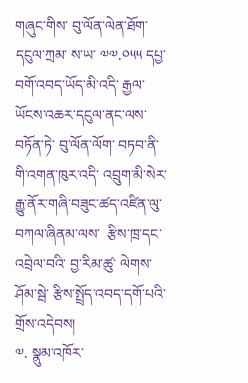གཞུང་གིས་ བུ་ལོན་ལེན་ཐོག་ དངུལ་ཀྲམ་ ས་ཡ་ ༧༧.༠༥༥ དཔྱ་བགོ་འབད་ཡོད་མི་འདི་ རྒྱལ་ཡོངས་འཆར་དངུལ་ནང་ལས་བཏོན་ཏེ་ བུ་ལོན་ལོག་ བཏབ་ནི་གི་འགན་ཁུར་འདི་ འབྲུག་མི་སེར་རྒྱུ་ནོར་གཞི་བཟུང་ཚད་འཛིན་ལུ་བཀལ་ཞིནམ་ལས་  རྩིས་ཁྲ་དང་འབྲེལ་བའི་ བྱ་རིམ་ཚུ་ ལེགས་ཤོམ་སྦེ་ རྩིས་སྤྲོད་འབད་དགོ་པའི་གྲོས་འདེབས།
༧. སྣུམ་འཁོར་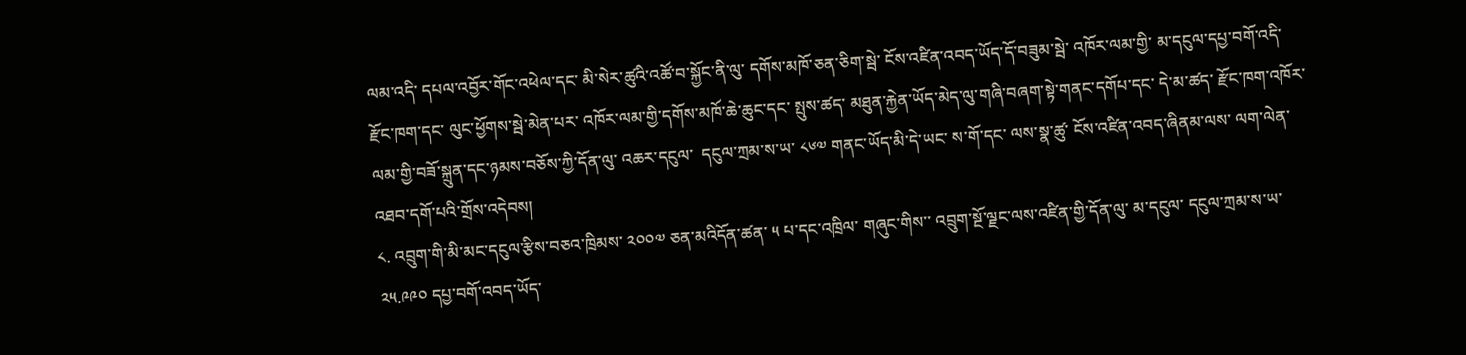ལམ་འདི་ དཔལ་འབྱོར་གོང་འཕེལ་དང་ མི་སེར་ཚུའི་འཚོ་བ་སྐྱོང་ནི་ལུ་ དགོས་མཁོ་ཅན་ཅིག་སྦེ་ ངོས་འཛིན་འབད་ཡོད་དོ་བཟུམ་སྦེ་ འཁོར་ལམ་གྱི་ མ་དངུལ་དཔྱ་བགོ་འདི་ རྫོང་ཁག་དང་ ལུང་ཕྱོགས་སྦེ་མེན་པར་ འཁོར་ལམ་གྱི་དགོས་མཁོ་ཆེ་ཆུང་དང་ སྤུས་ཚད་ མཐུན་རྐྱེན་ཡོད་མེད་ལུ་གཞི་བཞག་སྟེ་གནང་དགོཔ་དང་ དེ་མ་ཚད་ རྫོང་ཁག་འཁོར་ལམ་གྱི་བཟོ་སྐྲུན་དང་ཉམས་བཅོས་ཀྱི་དོན་ལུ་ འཆར་དངུལ་  དངུལ་ཀྲམ་ས་ཡ་ ༨༦༧ གནང་ཡོད་མི་དེ་ཡང་ ས་གོ་དང་ ལས་སྣ་ཚུ་ ངོས་འཛིན་འབད་ཞིནམ་ལས་ ལག་ལེན་འཐབ་དགོ་པའི་གྲོས་འདེབས།
༨. འབྲུག་གི་མི་མང་དངུལ་རྩིས་བཅའ་ཁྲིམས་ ༢༠༠༧ ཅན་མའིདོན་ཚན་ ༥ པ་དང་འཁྲིལ་ གཞུང་གིས་་ འབྲུག་སྔོ་ལྗང་ལས་འཛིན་གྱི་དོན་ལུ་ མ་དངུལ་ དངུལ་ཀྲམ་ས་ཡ་ ༢༥.༩༩༠ དཔྱ་བགོ་འབད་ཡོད་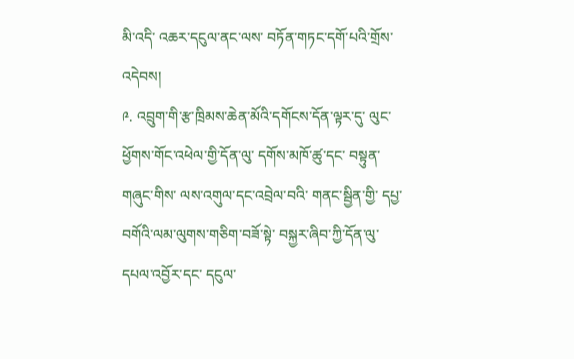མི་འདི་ འཆར་དངུལ་ནང་ལས་ བཏོན་གཏང་དགོ་པའི་གྲོས་འདེབས།
༩. འབྲུག་གི་རྩ་ཁྲིམས་ཆེན་མོའི་དགོངས་དོན་ལྟར་དུ་ ལུང་ཕྱོགས་གོང་འཕེལ་གྱི་དོན་ལུ་ དགོས་མཁོ་ཚུ་དང་ བསྟུན་ གཞུང་གིས་ ལས་འགུལ་དང་འབྲེལ་བའི་ གནང་སྦྱིན་གྱི་ དཔྱ་བགོའི་ལམ་ལུགས་གཅིག་བཟོ་སྟེ་ བསྐྱར་ཞིབ་ཀྱི་དོན་ལུ་ དཔལ་འབྱོར་དང་ དངུལ་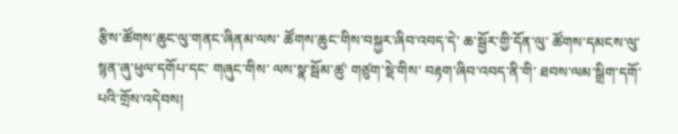རྩིས་ཚོགས་ཆུང་ལུ་གནང་ཞིནམ་ལས་ ཚོགས་ཆུང་གིས་བསྐྱར་ཞིབ་འབད་དེ་ ཆ་སྦྱོར་གྱི་དོན་ལུ་ ཚོགས་དམངས་ལུ་ སྙན་ཞུ་ཕུལ་དགོཔ་དང་ གཞུང་གིས་ ལས་སྣ་སྦོམ་ཚུ་ གཙུག་སྡེ་གིས་ བརྟག་ཞིབ་འབད་ནི་གི་ ཐབས་ལམ་སྒྲིག་དགོ་པའི་གྲོས་འདེབས།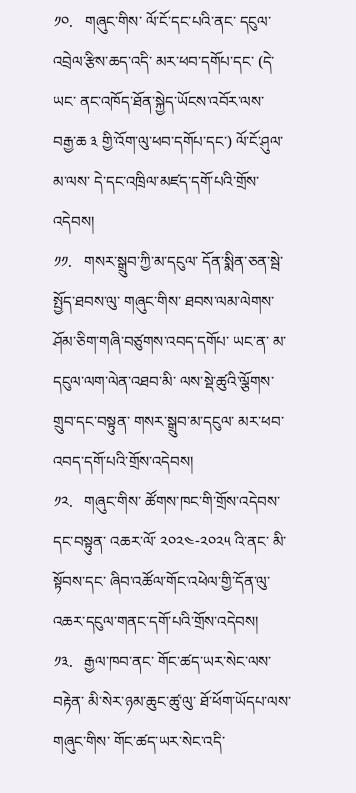༡༠.   གཞུང་གིས་ ལོ་ངོ་དང་པའི་ནང་ དངུལ་འབྲེལ་རྩིས་ཆད་འདི་ མར་ཕབ་དགོཔ་དང་ (དེ་ཡང་ ནང་འཁོད་ཐོན་སྐྱེད་ཡོངས་འབོར་ལས་ བརྒྱ་ཆ ༣ གྱི་འོག་ལུ་ཕབ་དགོཔ་དང་) ལོ་ངོ་ཤུལ་མ་ལས་ དེ་དང་འཁྲིལ་མཛད་དགོ་པའི་གྲོས་འདེབས།
༡༡.   གསར་སྒྲུབ་ཀྱི་མ་དངུལ་ དོན་སྨིན་ཅན་སྦེ་སྤྱོད་ཐབས་ལུ་ གཞུང་གིས་ ཐབས་ལམ་ལེགས་ཤོམ་ཅིག་གཞི་བཙུགས་འབད་དགོཔ་ ཡང་ན་ མ་དངུལ་ལག་ལེན་འཐབ་མི་ ལས་སྡེ་ཚུའི་ལྕོགས་གྲུབ་དང་བསྟུན་ གསར་སྒྲུབ་མ་དངུལ་ མར་ཕབ་འབད་དགོ་པའི་གྲོས་འདེབས།
༡༢.   གཞུང་གིས་ ཚོགས་ཁང་གི་གྲོས་འདེབས་དང་བསྟུན་ འཆར་ལོ་ ༢༠༢༤-༢༠༢༥ འི་ནང་ མི་སྟོབས་དང་ ཞིབ་འཚོལ་གོང་འཕེལ་གྱི་དོན་ལུ་ འཆར་དངུལ་གནང་དགོ་པའི་གྲོས་འདེབས།
༡༣.   རྒྱལ་ཁབ་ནང་ གོང་ཚད་ཡར་སེང་ལས་བརྟེན་ མི་སེར་ཉམ་ཆུང་ཚུ་ལུ་ ཐོ་ཕོག་ཡོདཔ་ལས་ གཞུང་གིས་ གོང་ཚད་ཡར་སེང་འདི་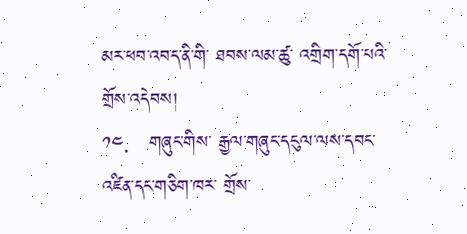མར་ཕབ་འབད་ནི་གི་ ཐབས་ལམ་ཚུ་ འགྲིག་དགོ་པའི་གྲོས་འདེབས།
༡༤.   གཞུང་གིས་ རྒྱལ་གཞུང་དངུལ་ལས་དབང་འཛིན་དང་གཅིག་ཁར་ གྲོས་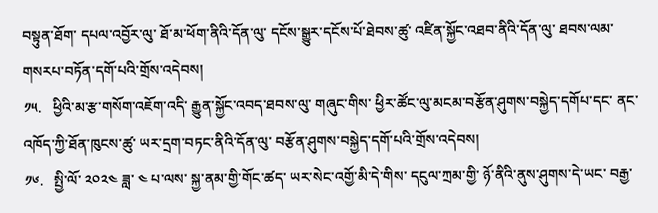བསྟུན་ཐོག་ དཔལ་འབྱོར་ལུ་ ཐོ་མ་ཕོག་ནིའི་དོན་ལུ་ དངོས་སྒྱུར་དངོས་པོ་ཐེབས་ཚུ་ འཛིན་སྐྱོང་འཐབ་ནིའི་དོན་ལུ་ ཐབས་ལམ་གསརཔ་བཏོན་དགོ་པའི་གྲོས་འདེབས།
༡༥.   ཕྱིའི་མ་རྩ་གསོག་འཇོག་འདི་ རྒྱུན་སྐྱོང་འབད་ཐབས་ལུ་ གཞུང་གིས་ ཕྱིར་ཚོང་ལུ་མངམ་བརྩོན་ཤུགས་བསྐྱེད་དགོཔ་དང་ ནང་འཁོད་ཀྱི་ཐོན་ཁུངས་ཚུ་ ཡར་དྲག་བཏང་ནིའི་དོན་ལུ་ བརྩོན་ཤུགས་བསྐྱེད་དགོ་པའི་གྲོས་འདེབས།
༡༦.   སྤྱི་ལོ་ ༢༠༢༤ ཟླ་ ༤ པ་ལས་ སྐྱ་ནམ་གྱི་གོང་ཚད་ ཡར་སེང་འགྱོ་མི་དེ་གིས་ དངུལ་ཀྲམ་གྱི་ ཉོ་ནིའི་ནུས་ཤུགས་དེ་ཡང་ བརྒྱ་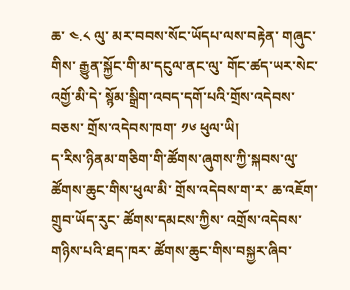ཆ་ ༤.༨ ལུ་ མར་བབས་སོང་ཡོདཔ་ལས་བརྟེན་ གཞུང་གིས་ རྒྱུན་སྐྱོང་གི་མ་དངུལ་ནང་ལུ་ གོང་ཚད་ཡར་སེང་འགྱོ་མི་དེ་ སྙོམ་སྒྲིག་འབད་དགོ་པའི་གྲོས་འདེབས་བཅས་ གྲོས་འདེབས་ཁག་ ༡༦ ཕུལ་ཡི།
ད་རིས་ཉིནམ་གཅིག་གི་ཚོགས་ཞུགས་ཀྱི་སྐབས་ལུ་ ཚོགས་ཆུང་གིས་ཕུལ་མི་ གྲོས་འདེབས་ག་ར་ ཆ་འཇོག་གྲུབ་ཡོད་རུང་ ཚོགས་དམངས་ཀྱིས་ འགྲོས་འདེབས་གཉིས་པའི་ཐད་ཁར་ ཚོགས་ཆུང་གིས་བསྐྱར་ཞིབ་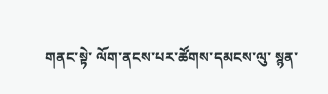གནང་སྟེ་ ལོག་ནངས་པར་ཚོགས་དམངས་ལུ་ སྙན་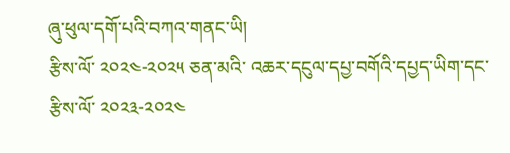ཞུ་ཕུལ་དགོ་པའི་བཀའ་གནང་ཡི།
རྩིས་ལོ་ ༢༠༢༤-༢༠༢༥ ཅན་མའི་ འཆར་དངུལ་དཔྱ་བགོའི་དཔྱད་ཡིག་དང་ རྩིས་ལོ་ ༢༠༢༣-༢༠༢༤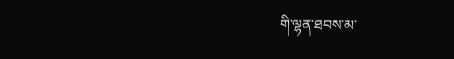གི་ལྷན་ཐབས་མ་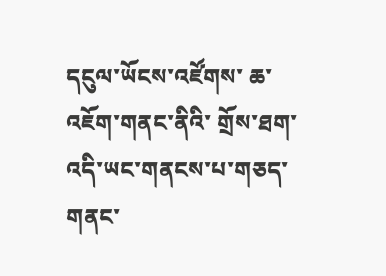དངུལ་ཡོངས་འཛོགས་ ཆ་འཇོག་གནང་ནིའི་ གྲོས་ཐག་འདི་ཡང་གནངས་པ་གཅད་གནང་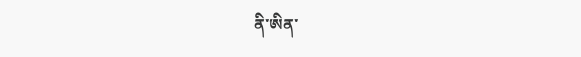ནི་ཨིན་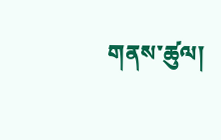གནས་ཚུལ།